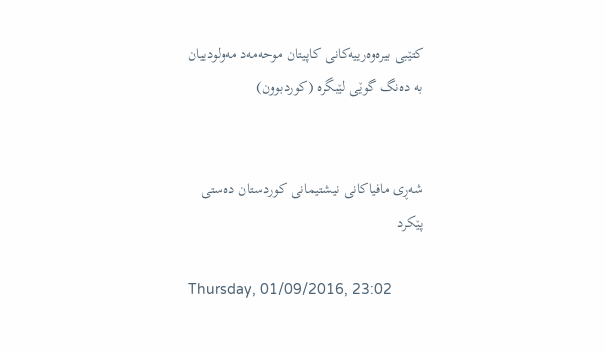کتێبی بیرەوەرییەکانی کاپیتان موحەمەد مەولودییان بە دەنگ گوێی لێبگرە (کوردبوون)


شەڕی مافیاکانی نیشتیمانی کوردستان دەستی پێکرد

Thursday, 01/09/2016, 23:02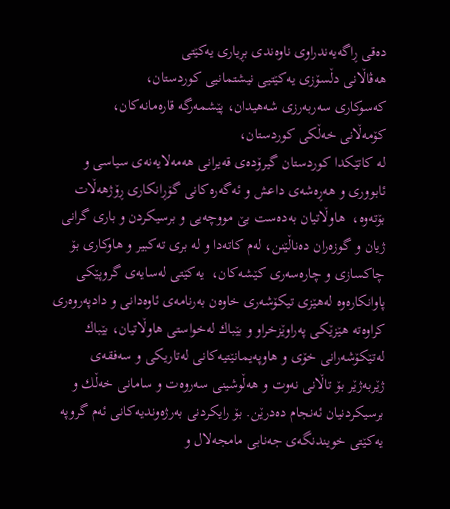دەقی ڕاگەیەندراوی ناوەندی بڕیاری یەکێتی
هه‌ڤاڵانی دڵسۆزی یه‌كێتیی نیشتمانیی كوردستان،
كه‌سوكاری سه‌ربه‌رزی شه‌هیدان، پێشمه‌رگه‌ قاره‌مانه‌كان،
كۆمه‌ڵانی خه‌ڵكی كوردستان،
له‌ كاتێكدا كوردستان گیرۆده‌ی قه‌یرانی هه‌مه‌لایه‌نه‌ی سیاسی و ئابووری و هه‌ڕه‌شه‌ی داعش و ئه‌گه‌ره‌كانی گۆڕانكاری ڕۆژهه‌ڵات بۆته‌وه‌،  هاوڵاتیان به‌ده‌ست بێ مووچه‌یی و برسیكردن و باری گرانی ژیان و گوزه‌ران ده‌ناڵێنن، له‌م كاته‌دا و له‌ بری ته‌كبیر و هاوكاری بۆ چاكسازی و چاره‌سه‌ری كێشه‌كان،  یه‌كێتی له‌سایه‌ی گروپێكی پاوانكاره‌وه‌ له‌هێزی تیكۆشه‌ری خاوه‌ن به‌رنامه‌ی ئاوه‌دانی و دادپه‌روه‌ری كراوه‌ته‌ هێزێكی په‌راوێزخراو و بێباك له‌خواستی هاوڵاتیان، بێباك له‌تێكۆشه‌رانی خۆی و هاوپه‌یمانێتیه‌كانی له‌تاریكی و سه‌فقه‌ی ژێربه‌ژێر بۆ تاڵانی نه‌وت و هه‌ڵوشینی سه‌روه‌ت و سامانی خه‌ڵك و برسیكردنیان ئه‌نجام ده‌درێن. بۆ رایكردنی به‌رژه‌وندیه‌كانی ئه‌م گروپه‌ یه‌كێتی خویندنگه‌ی جه‌نابی مامجه‌لال و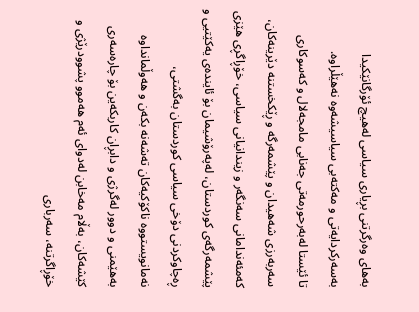به‌های وه‌رگرتنی بڕیاری سیاسی له‌هیچ ئۆرگانێكیدا به‌سه‌ركردایه‌تی و مه‌كته‌بی سیاسیشه‌وه‌ نه‌هێڵراوه‌.
تا ئێستا له‌به‌رحورمه‌تی جه‌نابی مامجه‌لال و كه‌سوكاری سه‌ربه‌رزی شه‌هیدان و پێشمه‌رگه‌ و ڕێكخستنه‌ دێرینه‌كان، كه‌مئه‌ندامانی سه‌نگه‌ر و زیندانیانی سیاسی، خۆڕاگڕی هێزی پێشمه‌رگه‌ی كوردستان، له‌په‌رۆشیمان بۆ ئاینده‌ی یه‌كێتیی و ڕه‌چاوكردنی دۆخی سیاسی كوردستان به‌گشتی، نه‌مانویستووه‌ ناكۆكیه‌كان ته‌شه‌نه‌ بكه‌ن و هه‌وڵمانداوه‌ به‌هێمنی و دوور له‌گرژی و دابڕان كاربكه‌ین بۆ چاره‌سه‌ری كێشه‌كان، به‌ڵام مه‌خابن له‌دوای ئه‌م هه‌موو پشوودرێژی و خۆڕاگرتنه‌، سه‌رباری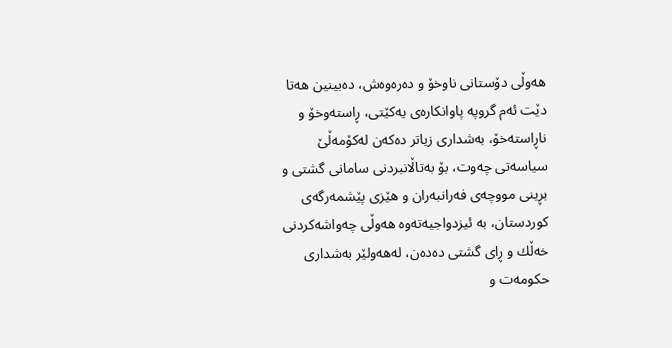هه‌وڵی دۆستانی ناوخۆ و ده‌ره‌وه‌ش، ده‌بینین هه‌تا دێت ئه‌م گروپه‌ پاوانكاره‌ی یه‌كێتی، ڕاسته‌وخۆ و ناڕاسته‌خۆ، به‌شداری زیاتر ده‌كه‌ن له‌كۆمه‌ڵێ سیاسه‌تی چه‌وت، بۆ به‌تاڵانبردنی سامانی گشتی و بڕینی مووچه‌ی فه‌رانبه‌ران و هێزی پێشمه‌رگه‌ی كوردستان، به‌ ئیزدواجیه‌ته‌وه‌ هه‌وڵی چه‌واشه‌كردنی خه‌ڵك و ڕای گشتی ده‌ده‌ن، له‌هه‌ولێر به‌شداری حكومه‌ت و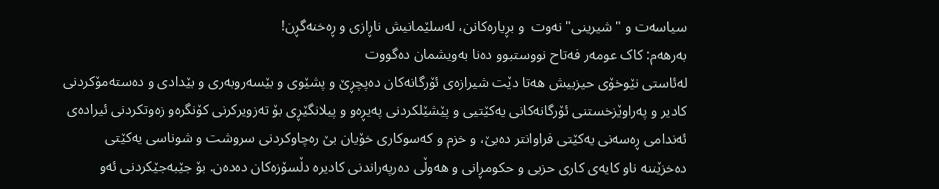سیاسه‌ت و "شیرینی" نه‌وت  و بڕیاره‌كانن، له‌سلێمانیش ناڕازی و ڕه‌خنه‌گڕن!
بەرهەم: کاک عومەر فەتاح نووستبوو دەنا بەویشمان دەگووت
له‌ئاستی نێوخۆی حیزبیش هه‌تا دێت شیرازه‌ی ئۆرگانه‌كان ده‌پچڕێ و پشێوی و بێسه‌روبه‌ری و بێدادی و ده‌سته‌مۆكردنی كادیر و په‌راوێزخستنی ئۆرگانه‌كانی یه‌كێتیی و پێشێلكردنی په‌یڕه‌و و پیلانگێڕی بۆ ته‌زویركرنی كۆنگره‌و زه‌وتكردنی ئیراده‌ی ئه‌ندامی ڕه‌سه‌نی یه‌كێتی فراوانتر ده‌بێ، و خزم و كه‌سوكاری خۆیان بێ ره‌چاوكردنی سروشت و شوناسی یه‌كێتی ده‌خزێننه‌ ناو كایه‌ی كاری حزبی و حكومڕانی و هه‌وڵی ده‌رپه‌راندنی كادیره‌ دڵسۆزه‌كان ده‌ده‌ن. بۆ جێبه‌جێكردنی ئه‌و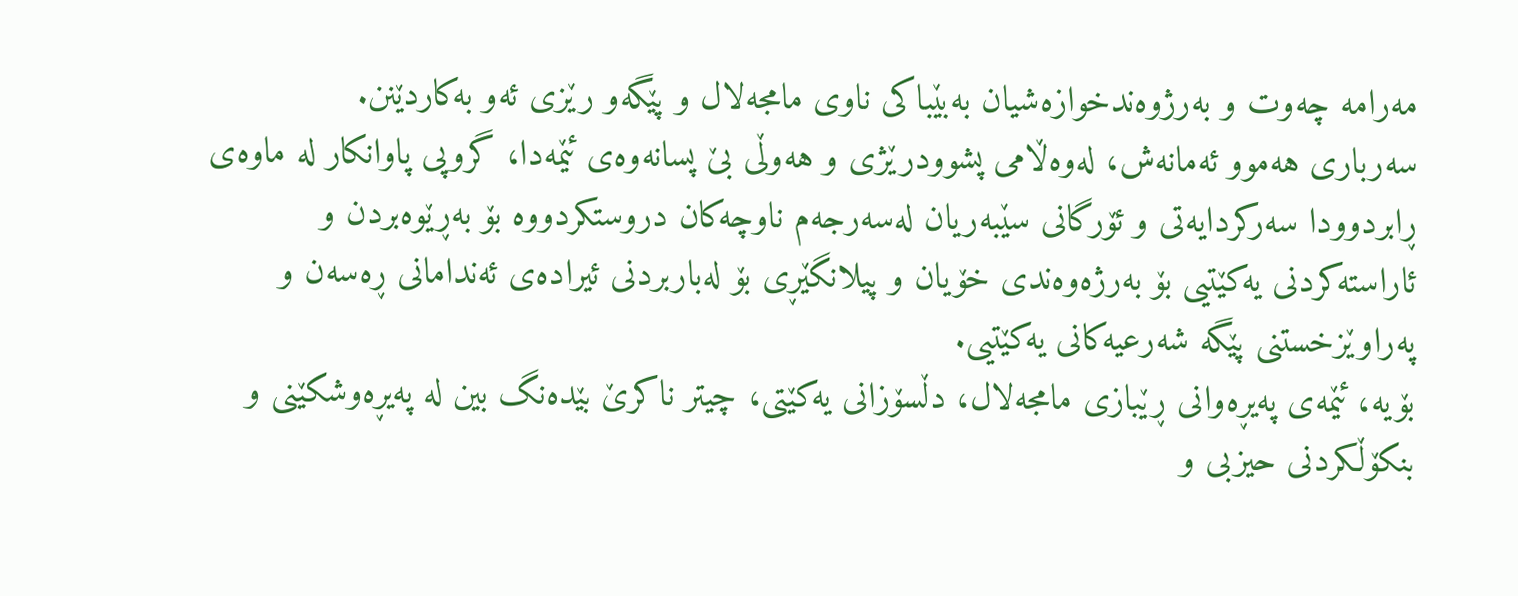مه‌رامه‌ چه‌وت و به‌رژوه‌ندخوازه‌شیان به‌بێباكی ناوی مامجه‌لال و پێگه‌و رێزی ئه‌و به‌كاردێنن.
سه‌رباری هه‌موو ئه‌مانه‌ش، له‌وه‌ڵامی پشوودرێژی و هه‌وڵی بێ پسانه‌وه‌ی ئێمه‌دا، گروپی پاوانكار له‌ ماوه‌ی ڕابردوودا سه‌ركردایه‌تی و ئۆرگانی سێبه‌ریان له‌سه‌رجه‌م ناوچه‌كان دروستكردووه‌ بۆ به‌ڕێوه‌بردن و ئاراسته‌كردنی یه‌كێتیی بۆ به‌رژه‌وه‌ندی خۆیان و پیلانگێڕی بۆ له‌باربردنی ئیراده‌ی ئه‌ندامانی ڕه‌سه‌ن و په‌راوێزخستنی پێگه‌ شه‌رعیه‌كانی یه‌كێتیی.
بۆیه‌، ئێمه‌ی په‌یڕه‌وانی ڕێبازی مامجه‌لال، دڵسۆزانی یه‌كێتی، چیتر ناكرێ بێده‌نگ بین له‌ په‌یڕه‌وشكێنی و بنكۆڵكردنی حیزبی و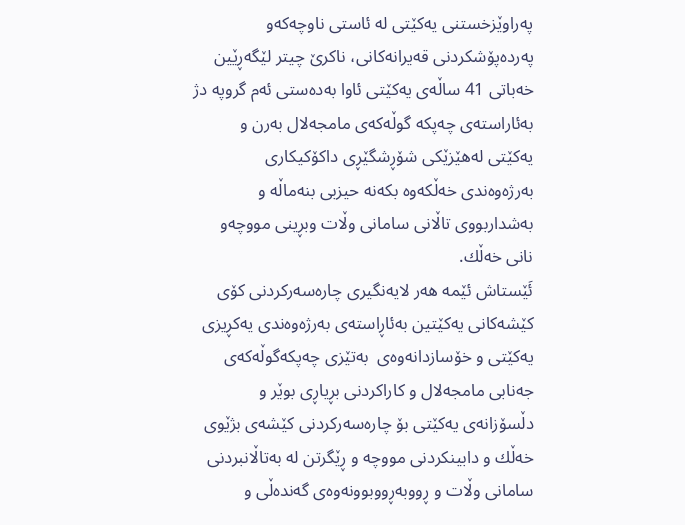په‌راوێزخستنی یه‌كێتی له‌ ئاستی ناوچه‌كه‌و په‌رده‌پۆشكردنی قه‌یرانه‌كانی، ناكرێ چیتر لێگه‌ڕێین خه‌باتی 41 ساڵه‌ی یه‌كێتی ئاوا به‌ده‌ستی ئه‌م گروپه‌ دژ به‌ئاراسته‌ی چه‌پكه‌ گوڵه‌كه‌ی مامجه‌لال به‌رن و یه‌كێتی له‌هێزێكی شۆڕشگێڕی داكۆكیكاری به‌رژه‌وه‌ندی خه‌ڵكه‌وه‌ بكه‌نه‌ حیزبی بنه‌ماڵه‌ و به‌شداربووی تاڵانی سامانی وڵات وبڕینی مووچه‌و نانی خه‌ڵك.
ئَێستاش ئێمه‌ هه‌ر لایه‌نگیری چاره‌سه‌ركردنی كۆی كێشه‌كانی یه‌كێتین به‌ئاڕاسته‌ی به‌رژه‌وه‌ندی یه‌كڕیزی یه‌كێتی و خۆسازدانه‌وه‌ی  به‌تێزی چه‌پكه‌گوڵه‌كه‌ی جه‌نابی مامجه‌لال و كاراكردنی بڕیاڕی بوێر و دڵسۆزانه‌ی یه‌كێتی بۆ چاره‌سه‌ركردنی كێشه‌ی بژێوی خه‌ڵك و دابینكردنی مووچه‌ و ڕێگرتن له‌ به‌تاڵانبردنی سامانی وڵات و ڕووبه‌ڕووبوونه‌وه‌ی گه‌نده‌ڵی و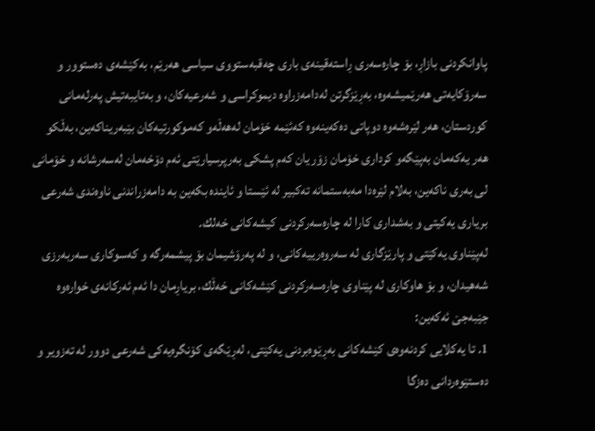پاوانكردنی بازاڕ، بۆ چاره‌سه‌ری ڕاسته‌قینه‌ی باری چه‌قبه‌ستووی سیاسی هه‌رێم، به‌كێشه‌ی ده‌ستوور و سه‌رۆكایه‌تی هه‌رێمیشه‌وه‌، به‌ڕێزگرتن له‌دامه‌زراوه‌ دیموكراسی و شه‌رعیه‌كان، و به‌تایبه‌تیش په‌رله‌مانی كوردستان، هه‌ر لێره‌شه‌وه‌ دوپاتی ده‌كه‌ینه‌وه‌ كه‌ئێمه‌ خۆمان له‌هه‌ڵه‌و كه‌موكورتیه‌كان بێبه‌ریناكه‌ین، به‌ڵكو هه‌ر یه‌كه‌مان به‌پێگه‌و كرداری خۆمان زۆر یان كه‌م پشكی به‌رپرسیارێتی ئه‌م دۆخه‌مان له‌سه‌رشانه‌ و خۆمانی لی به‌ری ناكه‌ین، به‌لام لێره‌دا مه‌به‌ستمانه‌ ته‌كبیر له‌ ئێستا و ئاینده‌ بكه‌ین به‌ دامه‌زراندنی ناوه‌ندی شه‌رعی بریاری یه‌كیتی و به‌شداری كارا له‌ چاره‌سه‌ركردنی كیشه‌كانی خه‌لك.
له‌پێناوی یه‌كێتی و پارێزگاری له‌ سه‌روه‌رییه‌كانی، و له‌ په‌رۆشیمان بۆ پیشمه‌رگه‌ و كه‌سوكاری سه‌ربه‌رزی شه‌هیدان، و بۆ هاوكاری له‌ پێناوی چاره‌سه‌ركردنی كێشه‌كانی خه‌ڵك، بریاڕمان دا ئه‌م ئه‌ركانه‌ی خواره‌وه‌ جێبه‌جێ ئه‌كه‌ین:
1. تا یه‌كلایی كردنه‌وه‌ی كێشه‌كانی به‌ڕێوه‌بردنی یه‌كێتی، له‌ڕێگه‌ی كۆنگره‌یه‌كی شه‌رعی دوور له‌ ته‌زویر و ده‌ستێوه‌ردانی ده‌زگا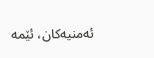ئه‌منیه‌كان، ئێمه‌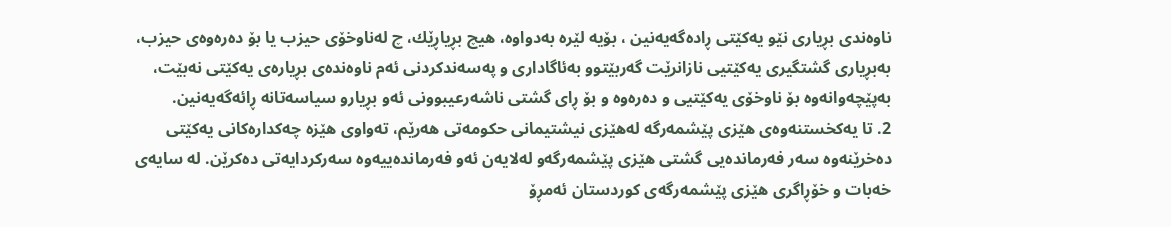ناوه‌ندی بڕیاری نێو یه‌كێتی ڕاده‌گه‌یه‌نین ، بۆیه‌ لێره‌ به‌دواوه‌، هیچ بڕیاڕێك، چ له‌ناوخۆی حیزب یا بۆ ده‌ره‌وه‌ی حیزب، به‌بڕیاری گشتگیری یه‌كێتیی نازانرێت گه‌ربێتوو به‌ئاگاداری و په‌سه‌ندكردنی ئه‌م ناوه‌نده‌ی بڕیاره‌ی یه‌كێتی نه‌بێت، به‌پێچه‌وانه‌وه‌ بۆ ناوخۆی یه‌كێتیی و ده‌ره‌وه‌ و بۆ ڕای گشتی ناشه‌رعیبوونی ئه‌و بڕیارو سیاسه‌تانه‌ ڕائه‌گه‌یه‌نین.
2. تا یه‌كخستنه‌وه‌ی هێزی پێشمه‌رگه‌ له‌هێزی نیشتیمانی حكومه‌تی هه‌رێم، ته‌واوی هێزه‌ چه‌كداره‌كانی یه‌كێتی ده‌خرێنه‌وه‌ سه‌ر فه‌رمانده‌یی گشتی هێزی پێشمه‌رگه‌و له‌لایه‌ن ئه‌و فه‌رمانده‌ییه‌وه‌ سه‌ركردایه‌تی ده‌كرێن. له‌ سایه‌ی خه‌بات و خۆڕاگری هێزی پێشمه‌رگه‌ی كوردستان ئه‌مڕۆ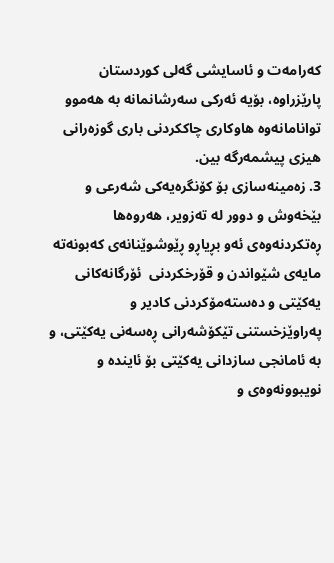كه‌رامه‌ت و ئاسایشی گه‌لی كوردستان پارێزراوه‌، بۆیه‌ ئه‌ركی سه‌رشانمانه‌ به‌ هه‌موو توانامانه‌وه‌ هاوكاری چاككردنی باری گوزه‌رانی هیزی پیشمه‌رگه‌ بین.
3. زه‌مینه‌سازی بۆ كۆنگره‌یه‌كی شه‌رعی و بێخه‌وش و دوور له‌ ته‌زویر، هه‌روه‌ها ڕه‌تكردنه‌وه‌ی ئه‌و بڕیاڕو ڕێوشوێنانه‌ی كه‌بونه‌ته‌ مایه‌ی شێواندن و قۆرخكردنی  ئۆرگانه‌كانی یه‌كێتی و ده‌سته‌مۆكردنی كادیر و په‌راوێزخستنی تێكۆشه‌رانی ڕه‌سه‌نی یه‌كێتی، و به‌ ئامانجی سازدانی یه‌كێتی بۆ ئاینده‌ و نویبوونه‌وه‌ی و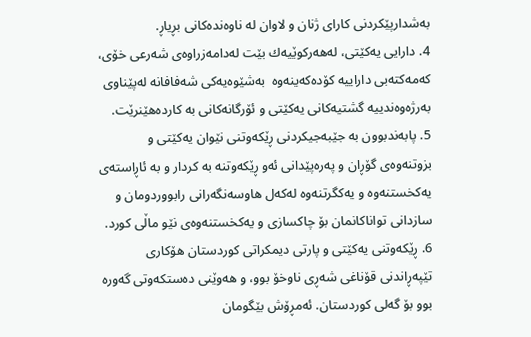به‌شدارپێكردنی كارای ژنان و لاوان له‌ ناوه‌نده‌كانی بڕیاڕ.
4. دارایی یه‌كێتی، له‌هه‌ركوێیه‌ك بێت له‌دامه‌زراوه‌ی شه‌رعی خۆی، كه‌مه‌كته‌بی داراییه‌ كۆده‌كه‌ینه‌وه‌  به‌شێوه‌یه‌كی شه‌فافانه‌ له‌پێناوی به‌رژه‌وه‌ندییه‌ گشتیه‌كانی یه‌كێتی و ئۆرگانه‌كانی به‌ كارده‌هێنرێت.
5. پابه‌ندبوون به‌ جێبه‌جیكردنی ڕێكه‌وتنی نێوان یه‌كێتی و بزوتنه‌وه‌ی گۆڕان و په‌ره‌پێدانی ئه‌و ڕێكه‌وتنه‌ به‌ كردار و به‌ ئاڕاسته‌ی یه‌كخستنه‌وه‌ و یه‌كگرتنه‌وه‌ له‌كه‌ل هاوسه‌نگه‌رانی رابووردومان و سازدانی تواناكانمان بۆ چاكسازی و یه‌كخستنه‌وه‌ی نێو ماڵی كورد.
6. ڕێكه‌وتنی یه‌كێتی و پارتی دیمكراتی كوردستان هۆكاری تێپه‌ڕاندنی قۆناغی شه‌ڕی ناوخۆ بوو، و هه‌وێنی ده‌ستكه‌وتی گه‌وره‌ بوو بۆ گه‌لی كوردستان. ئه‌مڕۆش بێگومان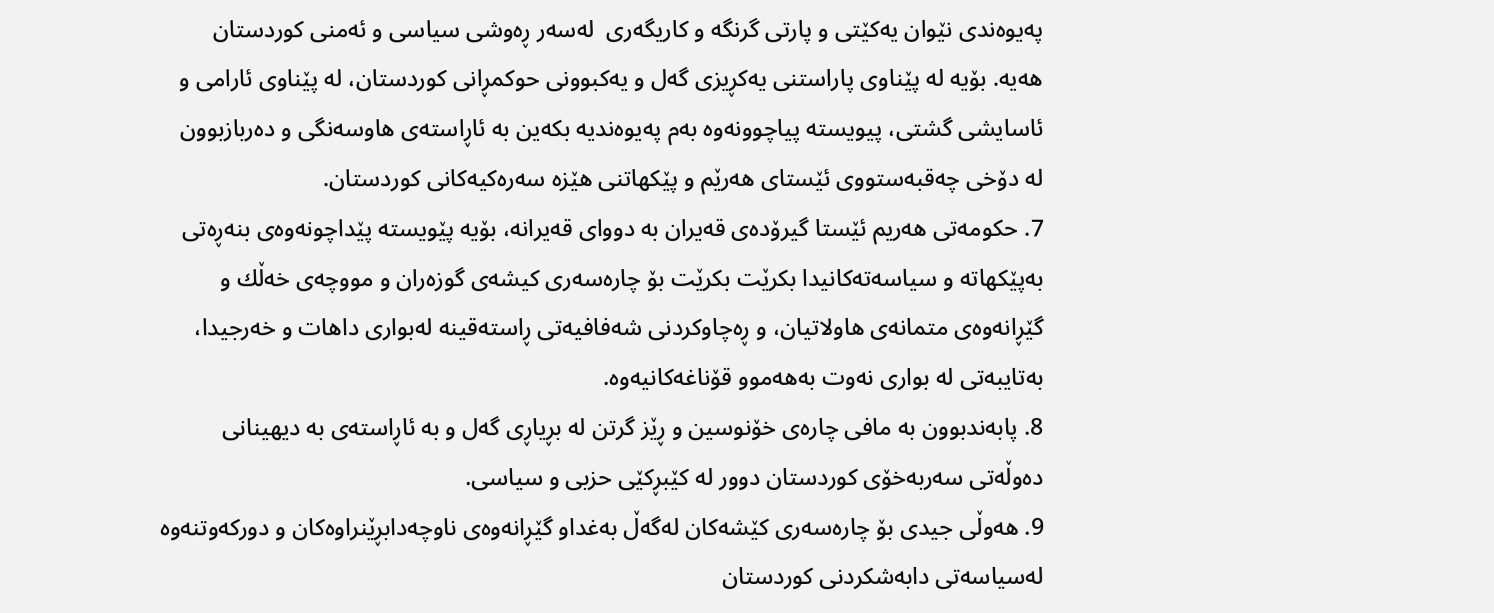په‌یوه‌ندی نێوان یه‌كێتی و پارتی گرنگه‌ و كاریگه‌ری  له‌سه‌ر ڕه‌وشی سیاسی و ئه‌منی كوردستان هه‌یه‌. بۆیه‌ له‌ پێناوی پاراستنی یه‌كڕیزی گه‌ل و یه‌كبوونی حوكمڕانی كوردستان، له‌ پێناوی ئارامی و ئاسایشی گشتی، پیویسته‌ پیاچوونه‌وه‌ به‌م په‌یوه‌ندیه‌ بكه‌ین به‌ ئاڕاسته‌ی هاوسه‌نگی و ده‌ربازبوون له‌ دۆخی چه‌قبه‌ستووی ئێستای هه‌رێم و پێكهاتنی هێزه‌ سه‌ره‌كیه‌كانی كوردستان.
7. حكومه‌تی هه‌ریم ئێستا گیرۆده‌ی قه‌یران به‌ دووای قه‌یرانه‌، بۆیه‌ پێویسته‌ پێداچونه‌وه‌ی بنه‌ڕه‌تی به‌پێكهاته‌ و سیاسه‌ته‌كانیدا بكرێت بكرێت بۆ چاره‌سه‌ری كیشه‌ی گوزه‌ران و مووچه‌ی خه‌ڵك و گێڕانه‌وه‌ی متمانه‌ی هاولاتیان، و ڕه‌چاوكردنی شه‌فافیه‌تی ڕاسته‌قینه‌ له‌بواری داهات و خه‌رجیدا، به‌تایبه‌تی له‌ بواری نه‌وت به‌هه‌موو قۆناغه‌كانیه‌وه‌.
8. پابه‌ندبوون به‌ مافی چاره‌ی خۆنوسین و ڕێز گرتن له‌ بڕیاڕی گه‌ل و به‌ ئاڕاسته‌ی به‌ دیهینانی ده‌وڵه‌تی سه‌ربه‌خۆی كوردستان دوور له‌ كێبڕكێی حزبی و سیاسی.
9. هه‌وڵی جیدی بۆ چاره‌سه‌ری كێشه‌كان له‌گه‌ڵ به‌غداو گێڕانه‌وه‌ی ناوچه‌دابڕێنراوه‌كان و دوركه‌وتنه‌وه‌ له‌سیاسه‌تی دابه‌شكردنی كوردستان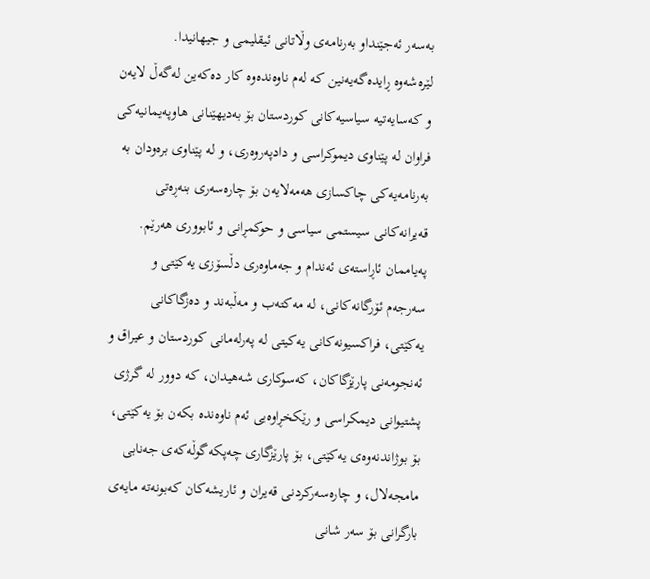به‌سه‌ر ئه‌جێنداو به‌رنامه‌ی وڵاتانی ئیقلیمی و جیهانیدا.
لێره‌شه‌وه‌ ڕایده‌گه‌یه‌نین كه‌ له‌م ناوه‌نده‌وه‌ كار ده‌كه‌ین له‌گه‌ڵ لایه‌ن و كه‌سایه‌تیه‌ سیاسیه‌كانی كوردستان بۆ به‌دیهێنانی هاوپه‌یمانیه‌كی فراوان له‌ پێناوی دیموكراسی و دادپه‌روه‌ری، و له‌ پێناوی بره‌ودان به‌ به‌رنامه‌یه‌كی چاكسازی هه‌مه‌لایه‌ن بۆ چاره‌سه‌ری بنه‌ڕه‌تی قه‌یرانه‌كانی سیستمی سیاسی و حوكمڕانی و ئابووری هه‌رێم.
په‌یاممان ئاڕاسته‌ی ئه‌ندام و جه‌ماوه‌ری دڵسۆزی یه‌كێتی و سه‌رجه‌م ئۆرگانه‌كانی، له‌ مه‌كته‌ب و مه‌ڵبه‌ند و ده‌زگاكانی یه‌كێتی، فراكسیونه‌كانی یه‌كیتی له‌ په‌رله‌مانی كوردستان و عیراق و ئه‌نجومه‌نی پارێزگاكان، كه‌سوكاری شه‌هیدان، كه‌ دوور له‌ گرژی پشتیوانی دیمكراسی و رێكخڕاوه‌یی ئه‌م ناوه‌نده‌ بكه‌ن بۆ یه‌كێتی، بۆ بوژاندنه‌وه‌ی یه‌كێتی، بۆ پارێزگاری چه‌پكه‌گوڵه‌كه‌ی جه‌نابی مامجه‌لال، و چاره‌سه‌ركردنی قه‌یران و ئاریشه‌كان كه‌بونه‌ته‌ مایه‌ی بارگرانی بۆ سه‌ر شانی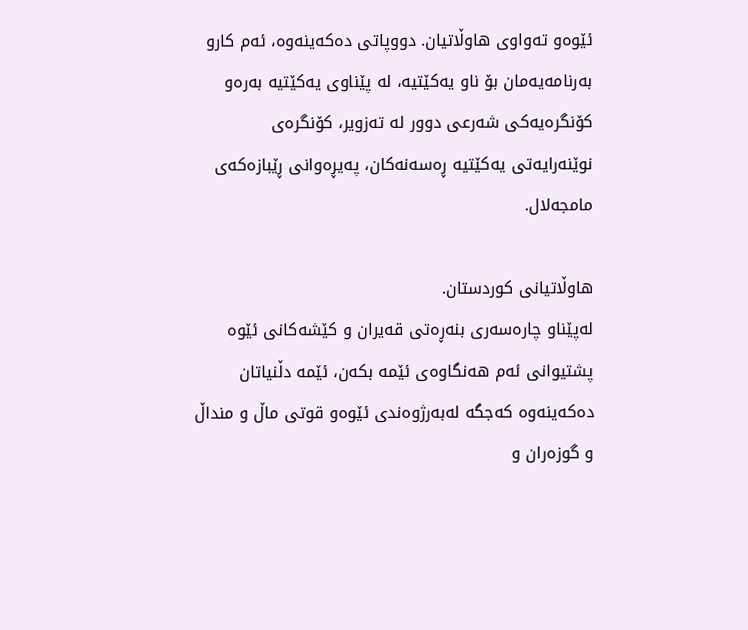ئێوه‌و ته‌واوی هاوڵاتیان. دووپاتی ده‌كه‌ینه‌وه‌، ئه‌م كارو به‌رنامه‌یه‌مان بۆ ناو یه‌كێتیه‌، له‌ پێناوی یه‌كێتیه‌ به‌ره‌و كۆنگره‌یه‌كی شه‌رعی دوور له‌ ته‌زویر، كۆنگره‌ی نوێنه‌رایه‌تی یه‌كێتیه‌ ڕه‌سه‌نه‌كان، په‌یڕه‌وانی ڕێبازه‌كه‌ی مامجه‌لال.

هاوڵاتیانی كوردستان.
له‌پێناو چاره‌سه‌ری بنه‌ڕه‌تی قه‌یران و كێشه‌كانی ئێوه‌ پشتیوانی ئه‌م هه‌نگاوه‌ی ئێمه‌ بكه‌ن، ئێمه‌ دڵنیاتان ده‌كه‌ینه‌وه‌ كه‌جگه‌ له‌به‌رژوه‌ندی ئێوه‌و قوتی ماڵ و منداڵ و گوزه‌ران و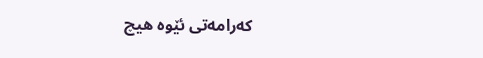كه‌رامه‌تی ئێوه‌ هیچ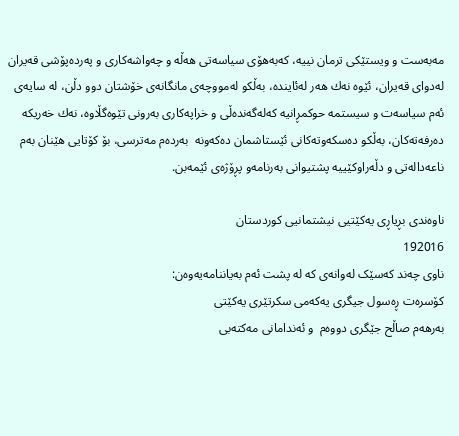مه‌به‌ست و ویستێكی ترمان نییه‌، كه‌به‌هۆی سیاسه‌تی هه‌ڵه‌ و چه‌واشه‌كاری و په‌رده‌پۆشی قه‌یران له‌دوای قه‌یران، ئێوه‌ نه‌ك هه‌ر له‌ئاینده‌، به‌ڵكو له‌مووچه‌ی مانگانه‌ی خۆشتان دوو دڵن، له‌ سایه‌ی ئه‌م سیاسه‌ت و سیستمه‌ حوكمڕانیه‌ كه‌له‌گه‌نده‌ڵی و خراپه‌كاری به‌رونی تێوه‌گڵاوه‌، نه‌ك خه‌ریكه‌ ده‌رفه‌ته‌كان، به‌ڵكو ده‌سكه‌وته‌كانی ئێستاشمان ده‌كه‌ونه‌  به‌رده‌م مه‌ترسی، بۆ كۆتایی هێنان به‌م ناعه‌داله‌تی و دڵه‌راوكێییه‌ پشتیوانی به‌رنامه‌و پڕۆژه‌ی ئێمه‌بن.

ناوه‌ندی بڕیاڕی یه‌كێتیی نیشتمانیی كوردستان
192016
ناوی چەند کەسێک لەوانەی کە لە پشت ئەم بەیاننامەیەوەن:
كۆسره‌ت ڕه‌سول جيگرى يه‌كه‌مى سكرتێرى يه‌كێتى
به‌رهه‌م صاڵح جێگرى دووه‌م  و ئه‌ندامانى مه‌كته‌بى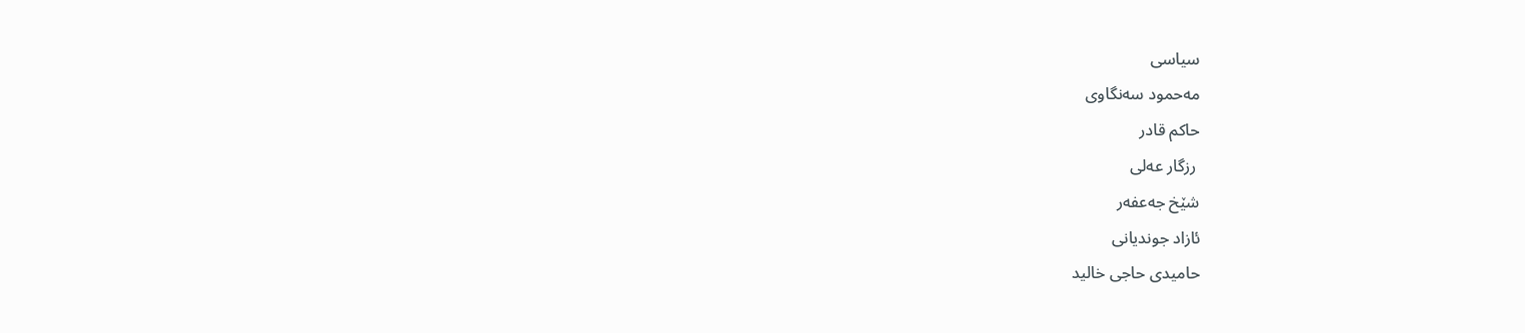سياسى
مه‌حمود سه‌نگاوى
حاكم قادر
 رزگار عه‌لى
شێخ جه‌عفه‌ر
ئازاد جونديانى
حاميدى حاجى خاليد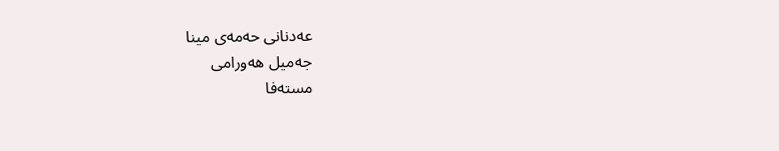عه‌دنانى حه‌مه‌ى مينا
جه‌ميل هه‌ورامى
مستەفا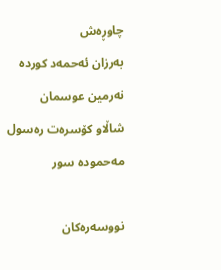چاوڕەش
بەرزان ئەحمەد کوردە
نەرمین عوسمان
شاڵاو كۆسرەت رەسول
مەحمودە سور

نووسەرەکان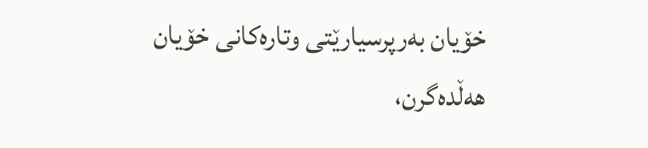خۆیان بەرپرسیارێتی وتارەکانی خۆیان هەڵدەگرن،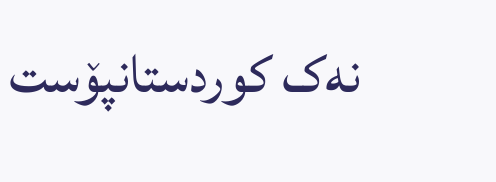نەک کوردستانپۆست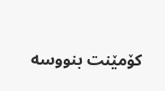کۆمێنت بنووسە